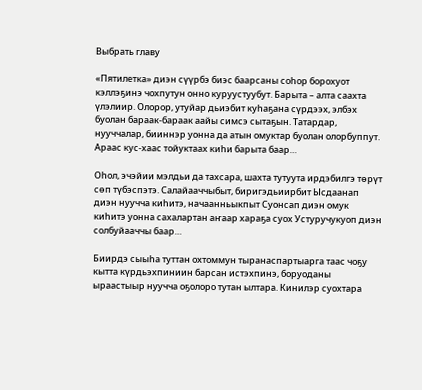Выбрать главу

«Пятилетка» диэн сүүрбэ биэс баарсаны соһор борохуот кэллэҕинэ чохпутун онно куруустуубут. Барыта – алта саахта үлэлиир. Олорор, утуйар дьиэбит куһаҕана сүрдээх, элбэх буолан бараак-бараак аайы симсэ сытаҕын. Татардар, нууччалар, бииннэр уонна да атын омуктар буолан олорбуппут. Араас кус-хаас тойуктаах киһи барыта баар…

Оһол, эчэйии мэлдьи да тахсара, шахта тутуута ирдэбилгэ төрүт сөп түбэспэтэ. Салайааччыбыт, биригэдьиирбит Ысдаанап диэн нуучча киһитэ, начаанньыкпыт Суонсап диэн омук киһитэ уонна сахалартан аҥаар хараҕа суох Устуручукуоп диэн солбуйааччы баар…

Биирдэ сыыһа туттан охтоммун тыранаспартыарга таас чоҕу кытта күрдьэхпиниин барсан истэхпинэ, боруоданы ыраастыыр нуучча оҕолоро тутан ылтара. Кинилэр суохтара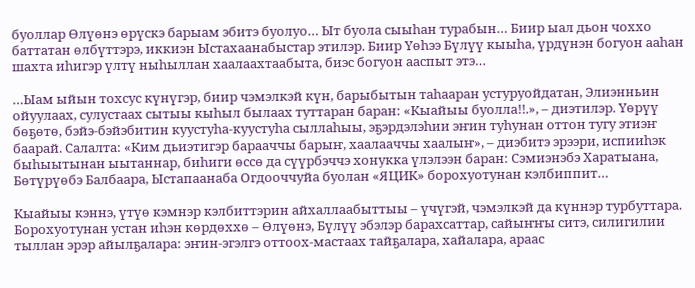буоллар Өлүөнэ өрүскэ барыам эбитэ буолуо… Ыт буола сыыһан турабын… Биир ыал дьон чоххо баттатан өлбүттэрэ, иккиэн Ыстахаанабыстар этилэр. Биир Үөһээ Бүлүү кыыһа, үрдүнэн богуон ааһан шахта иһигэр үлтү ныһыллан хаалаахтаабыта, биэс богуон ааспыт этэ…

…Ыам ыйын тохсус күнүгэр, биир чэмэлкэй күн, барыбытын таһааран устуруойдатан, Элиэнньин ойуулаах, сулустаах сытыы кыһыл былаах туттаран баран: «Кыайыы буолла!!.», – диэтилэр. Үөрүү бөҕөтө, бэйэ-бэйэбитин куустуһа-куустуһа сыллаһыы, эҕэрдэлэһии эҥин туһунан оттон тугу этиэҥ баарай. Салалта: «Ким дьиэтигэр барааччы барыҥ, хаалааччы хаалыҥ», – диэбитэ эрээри, испииһэк быһыытынан ыытаннар, биһиги өссө да сүүрбэччэ хонукка үлэлээн баран: Сэмиэнэбэ Харатыана, Бөтүрүөбэ Балбаара, Ыстапаанаба Огдооччуйа буолан «ЯЦИК» борохуотунан кэлбиппит…

Кыайыы кэннэ, үтүө кэмнэр кэлбиттэрин айхаллаабыттыы – үчүгэй, чэмэлкэй да күннэр турбуттара. Борохуотунан устан иһэн көрдөххө – Өлүөнэ, Бүлүү эбэлэр барахсаттар, сайыҥҥы ситэ, силигилии тыллан эрэр айылҕалара: эҥин-эгэлгэ оттоох-мастаах тайҕалара, хайалара, араас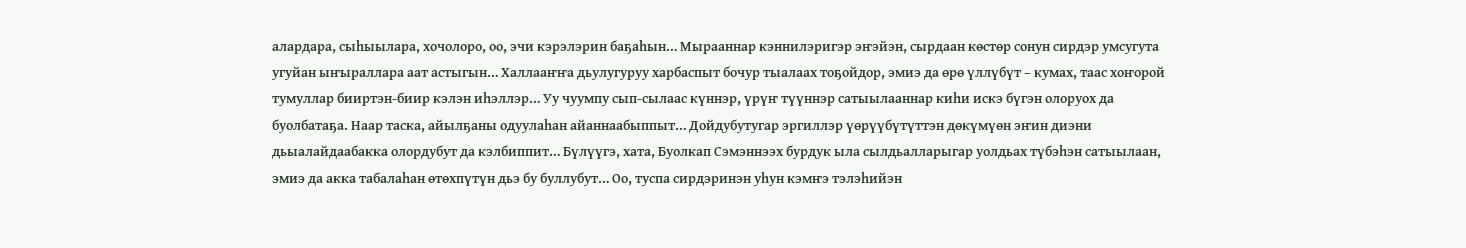алардара, сыһыылара, хочолоро, оо, эчи кэрэлэрин баҕаһын… Мырааннар кэннилэригэр эҥэйэн, сырдаан көстөр сонун сирдэр умсугута угуйан ыҥыраллара аат астыгын… Халлааҥҥа дьулугуруу харбаспыт бочур тыалаах тоҕойдор, эмиэ да өрө үллүбүт – кумах, таас хоҥорой тумуллар бииртэн-биир кэлэн иһэллэр… Уу чуумпу сып-сылаас күннэр, үрүҥ түүннэр сатыылааннар киһи искэ бүгэн олоруох да буолбатаҕа. Наар таска, айылҕаны одуулаһан айаннаабыппыт… Дойдубутугар эргиллэр үөрүүбүтүттэн дөкүмүөн эҥин диэни дьыалайдаабакка олордубут да кэлбиппит… Бүлүүгэ, хата, Буолкап Сэмэннээх бурдук ыла сылдьалларыгар уолдьах түбэһэн сатыылаан, эмиэ да акка табалаһан өтөхпүтүн дьэ бу буллубут… Оо, туспа сирдэринэн уһун кэмҥэ тэлэһийэн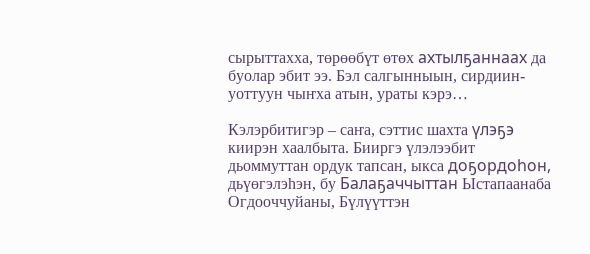сырыттахха, төрөөбүт өтөх ахтылҕаннаах да буолар эбит ээ. Бэл салгынныын, сирдиин-уоттуун чыҥха атын, ураты кэрэ…

Кэлэрбитигэр – саҥа, сэттис шахта үлэҕэ киирэн хаалбыта. Бииргэ үлэлээбит дьоммуттан ордук тапсан, ыкса доҕордоһон, дьүөгэлэһэн, бу Балаҕаччыттан Ыстапаанаба Огдооччуйаны, Бүлүүттэн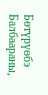Бөтүрүөбэ Балбаараны,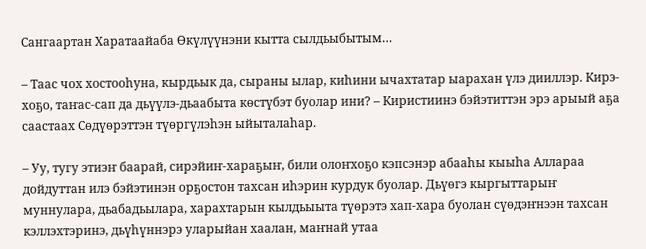Сангаартан Харатаайаба Өкүлүүнэни кытта сылдьыбытым…

– Таас чох хостооһуна, кырдьык да, сыраны ылар, киһини ычахтатар ыарахан үлэ дииллэр. Кирэ-хоҕо, таҥас-сап да дьүүлэ-дьаабыта көстүбэт буолар ини? – Киристиинэ бэйэтиттэн эрэ арыый аҕа саастаах Сөдүөрэттэн түөргүлэһэн ыйыталаһар.

– Уу, тугу этиэҥ баарай, сирэйиҥ-хараҕыҥ, били олоҥхоҕо кэпсэнэр абааһы кыыһа Аллараа дойдуттан илэ бэйэтинэн орҕостон тахсан иһэрин курдук буолар. Дьүөгэ кыргыттарыҥ муннулара, дьабадьылара, харахтарын кылдьыыта түөрэтэ хап-хара буолан сүөдэҥнээн тахсан кэллэхтэринэ, дьүһүннэрэ уларыйан хаалан, маҥнай утаа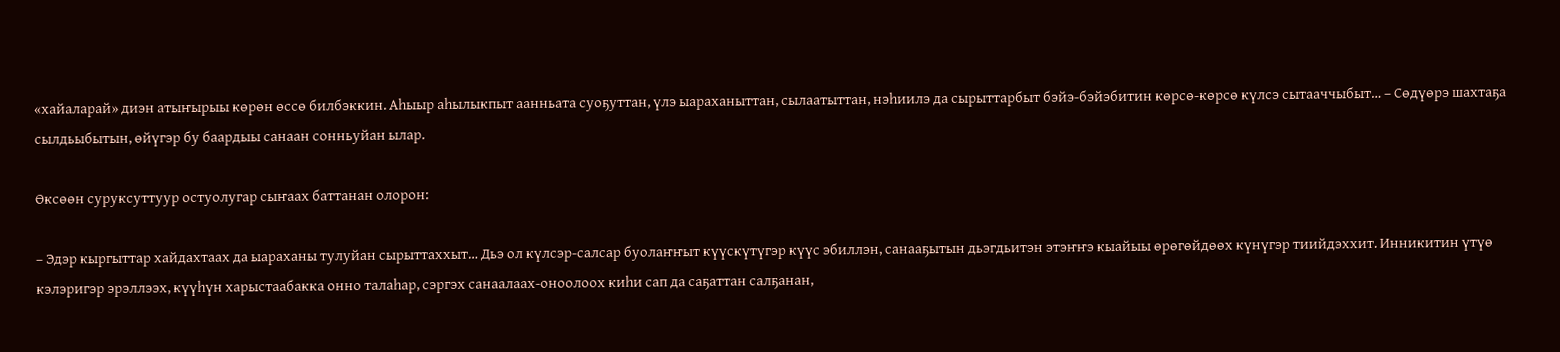«хайаларай» диэн атыҥырыы көрөн өссө билбэккин. Аһыыр аһылыкпыт аанньата суоҕуттан, үлэ ыараханыттан, сылаатыттан, нэһиилэ да сырыттарбыт бэйэ-бэйэбитин көрсө-көрсө күлсэ сытааччыбыт… – Сөдүөрэ шахтаҕа сылдьыбытын, өйүгэр бу баардыы санаан сонньуйан ылар.

Өксөөн суруксуттуур остуолугар сыҥаах баттанан олорон:

– Эдэр кыргыттар хайдахтаах да ыараханы тулуйан сырыттаххыт… Дьэ ол күлсэр-салсар буолаҥҥыт күүскүтүгэр күүс эбиллэн, санааҕытын дьэгдьитэн этэҥҥэ кыайыы өрөгөйдөөх күнүгэр тиийдэххит. Инникитин үтүө кэлэригэр эрэллээх, күүһүн харыстаабакка онно талаһар, сэргэх санаалаах-оноолоох киһи сап да саҕаттан салҕанан,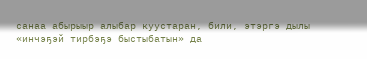санаа абырыыр алыбар куустаран, били, этэргэ дылы «инчэҕэй тирбэҕэ быстыбатын» да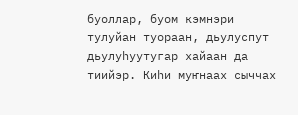буоллар, буом кэмнэри тулуйан туораан, дьулуспут дьулуһуутугар хайаан да тиийэр. Киһи муҥнаах сыччах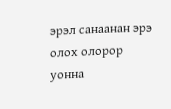эрэл санаанан эрэ олох олорор уонна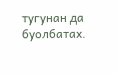тугунан да буолбатах.